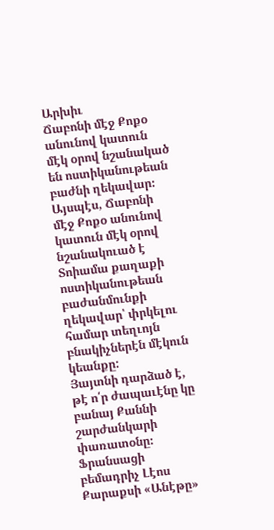Արխիւ
Ճաբոնի մէջ Քոքօ անունով կատուն մէկ օրով նշանակած են ոստիկանութեան բաժնի ղեկավար։ Այսպէս, Ճաբոնի մէջ Քոքօ անունով կատուն մէկ օրով նշանակուած է Տոիամա քաղաքի ոստիկանութեան բաժանմունքի ղեկավար՝ փրկելու համար տեղւոյն բնակիչներէն մէկուն կեանքը:
Յայտնի դարձած է, թէ ո՛ր ժապաւէնը կը բանայ Քաննի շարժանկարի փառատօնը։ Ֆրանսացի բեմադրիչ Լէոս Քարաքսի «Անէթը»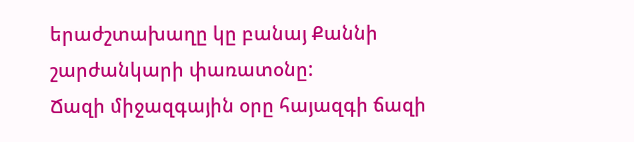երաժշտախաղը կը բանայ Քաննի շարժանկարի փառատօնը:
Ճազի միջազգային օրը հայազգի ճազի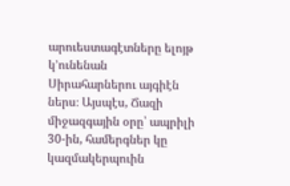արուեստագէտները ելոյթ կ՚ունենան Սիրահարներու այգիէն ներս։ Այսպէս, Ճազի միջազգային օրը՝ ապրիլի 30-ին, համերգներ կը կազմակերպուին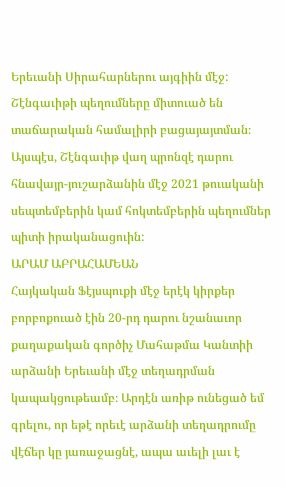Երեւանի Սիրահարներու այգիին մէջ:
Շէնգաւիթի պեղումները միտուած են տաճարական համալիրի բացայայտման։ Այսպէս, Շէնգաւիթ վաղ պրոնզէ դարու հնավայր-յուշարձանին մէջ 2021 թուականի սեպտեմբերին կամ հոկտեմբերին պեղումներ պիտի իրականացուին:
ԱՐԱՄ ԱԲՐԱՀԱՄԵԱՆ
Հայկական Ֆէյսպուքի մէջ երէկ կիրքեր բորբոքուած էին 20-րդ դարու նշանաւոր քաղաքական գործիչ Մահաթմա Կանտիի արձանի Երեւանի մէջ տեղադրման կապակցութեամբ։ Արդէն առիթ ունեցած եմ գրելու, որ եթէ որեւէ արձանի տեղադրումը վէճեր կը յառաջացնէ, ապա աւելի լաւ է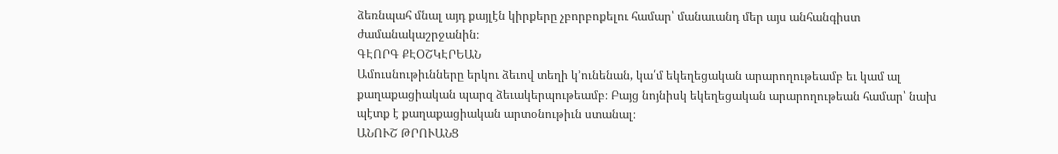ձեռնպահ մնալ այդ քայլէն կիրքերը չբորբոքելու համար՝ մանաւանդ մեր այս անհանգիստ ժամանակաշրջանին։
ԳԷՈՐԳ ՔԷՕՇԿԷՐԵԱՆ
Ամուսնութիւնները երկու ձեւով տեղի կ՚ունենան, կա՛մ եկեղեցական արարողութեամբ եւ կամ ալ քաղաքացիական պարզ ձեւակերպութեամբ։ Բայց նոյնիսկ եկեղեցական արարողութեան համար՝ նախ պէտք է քաղաքացիական արտօնութիւն ստանալ։
ԱՆՈՒՇ ԹՐՈՒԱՆՑ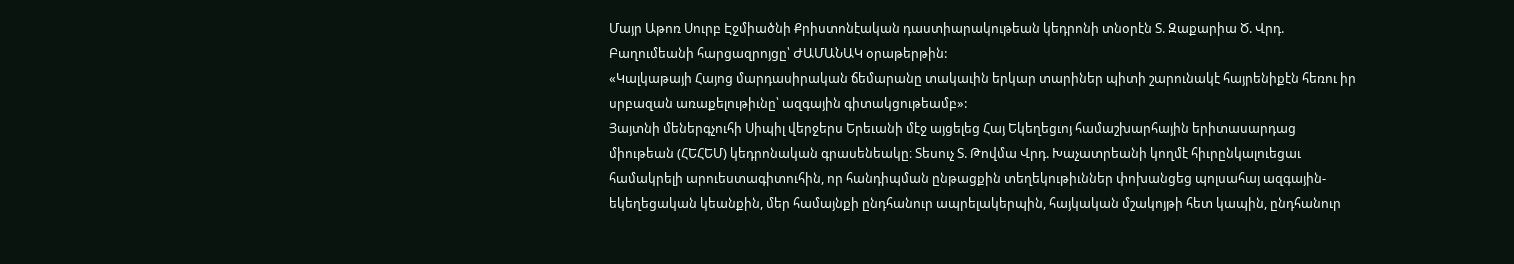Մայր Աթոռ Սուրբ Էջմիածնի Քրիստոնէական դաստիարակութեան կեդրոնի տնօրէն Տ. Զաքարիա Ծ. Վրդ. Բաղումեանի հարցազրոյցը՝ ԺԱՄԱՆԱԿ օրաթերթին:
«Կալկաթայի Հայոց մարդասիրական ճեմարանը տակաւին երկար տարիներ պիտի շարունակէ հայրենիքէն հեռու իր սրբազան առաքելութիւնը՝ ազգային գիտակցութեամբ»:
Յայտնի մեներգչուհի Սիպիլ վերջերս Երեւանի մէջ այցելեց Հայ Եկեղեցւոյ համաշխարհային երիտասարդաց միութեան (ՀԵՀԵՄ) կեդրոնական գրասենեակը։ Տեսուչ Տ. Թովմա Վրդ. Խաչատրեանի կողմէ հիւրընկալուեցաւ համակրելի արուեստագիտուհին, որ հանդիպման ընթացքին տեղեկութիւններ փոխանցեց պոլսահայ ազգային-եկեղեցական կեանքին, մեր համայնքի ընդհանուր ապրելակերպին, հայկական մշակոյթի հետ կապին, ընդհանուր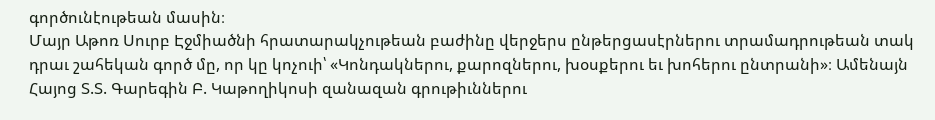գործունէութեան մասին։
Մայր Աթոռ Սուրբ Էջմիածնի հրատարակչութեան բաժինը վերջերս ընթերցասէրներու տրամադրութեան տակ դրաւ շահեկան գործ մը, որ կը կոչուի՝ «Կոնդակներու, քարոզներու, խօսքերու եւ խոհերու ընտրանի»։ Ամենայն Հայոց Տ.Տ. Գարեգին Բ. Կաթողիկոսի զանազան գրութիւններու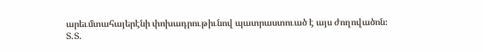արեւմտահայերէնի փոխադրութիւնով պատրաստուած է այս ժողովածոն։
Տ.Տ.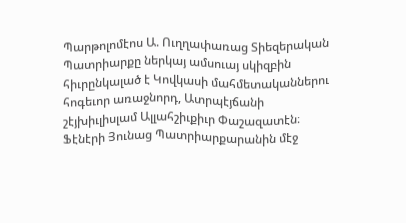Պարթոլոմէոս Ա. Ուղղափառաց Տիեզերական Պատրիարքը ներկայ ամսուայ սկիզբին հիւրընկալած է Կովկասի մահմետականներու հոգեւոր առաջնորդ, Ատրպէյճանի շէյխիւլիսլամ Ալլահշիւքիւր Փաշազատէն։ Ֆէնէրի Յունաց Պատրիարքարանին մէջ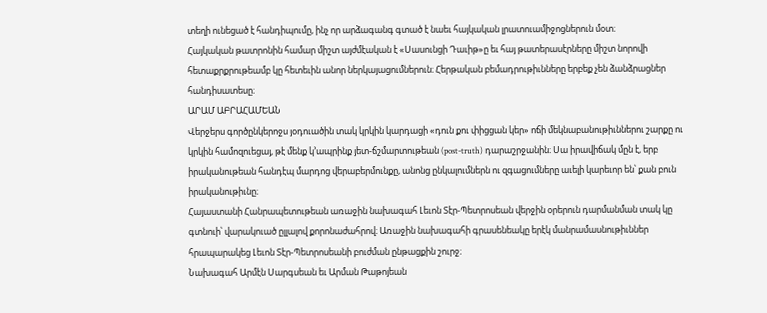տեղի ունեցած է հանդիպումը, ինչ որ արձագանգ գտած է նաեւ հայկական լրատուամիջոցներուն մօտ։
Հայկական թատրոնին համար միշտ այժմէական է «Սասունցի Դաւիթ»ը եւ հայ թատերասէրները միշտ նորովի հետաքրքրութեամբ կը հետեւին անոր ներկայացումներուն։ Հերթական բեմադրութիւնները երբեք չեն ձանձրացներ հանդիսատեսը։
ԱՐԱՄ ԱԲՐԱՀԱՄԵԱՆ
Վերջերս գործընկերոջս յօդուածին տակ կրկին կարդացի «դուն քու փիցցան կեր» ոճի մեկնաբանութիւններու շարքը ու կրկին համոզուեցայ, թէ մենք կ՚ապրինք յետ-ճշմարտութեան (post-truth) դարաշրջանին։ Սա իրավիճակ մըն է, երբ իրականութեան հանդէպ մարդոց վերաբերմունքը, անոնց ընկալումներն ու զգացումները աւելի կարեւոր են՝ քան բուն իրականութիւնը։
Հայաստանի Հանրապետութեան առաջին նախագահ Լեւոն Տէր-Պետրոսեան վերջին օրերուն դարմանման տակ կը գտնուի՝ վարակուած ըլլալով քորոնաժահրով։ Առաջին նախագահի գրասենեակը երէկ մանրամասնութիւններ հրապարակեց Լեւոն Տէր-Պետրոսեանի բուժման ընթացքին շուրջ։
Նախագահ Արմէն Սարգսեան եւ Արման Թաթոյեան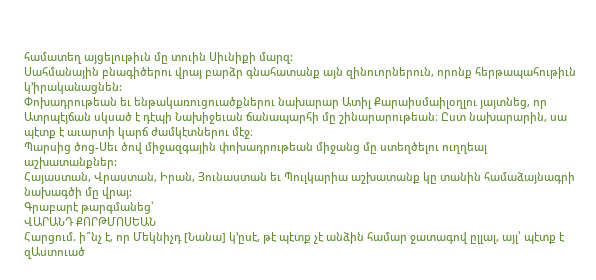համատեղ այցելութիւն մը տուին Սիւնիքի մարզ:
Սահմանային բնագիծերու վրայ բարձր գնահատանք այն զինուորներուն, որոնք հերթապահութիւն կ՚իրականացնեն:
Փոխադրութեան եւ ենթակառուցուածքներու նախարար Ատիլ Քարաիսմաիլօղլու յայտնեց, որ Ատրպէյճան սկսած է դէպի Նախիջեւան ճանապարհի մը շինարարութեան։ Ըստ նախարարին, սա պէտք է աւարտի կարճ ժամկէտներու մէջ։
Պարսից ծոց-Սեւ ծով միջազգային փոխադրութեան միջանց մը ստեղծելու ուղղեալ աշխատանքներ:
Հայաստան, Վրաստան, Իրան, Յունաստան եւ Պուլկարիա աշխատանք կը տանին համաձայնագրի նախագծի մը վրայ:
Գրաբարէ թարգմանեց՝
ՎԱՐԱՆԴ ՔՈՐԹՄՈՍԵԱՆ
Հարցում. ի՞նչ է, որ Մեկնիչդ [Նանա] կ՚ըսէ, թէ պէտք չէ անձին համար ջատագով ըլլալ, այլ՝ պէտք է զԱստուած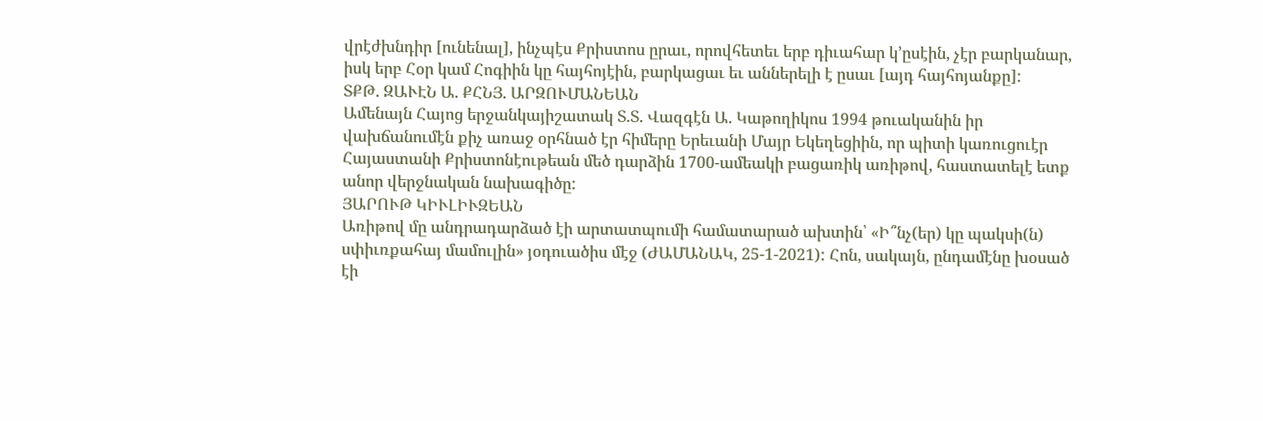վրէժխնդիր [ունենալ], ինչպէս Քրիստոս ըրաւ, որովհետեւ երբ դիւահար կ՚ըսէին, չէր բարկանար, իսկ երբ Հօր կամ Հոգիին կը հայհոյէին, բարկացաւ եւ աններելի է ըսաւ [այդ հայհոյանքը]:
ՏՔԹ. ԶԱՒԷՆ Ա. ՔՀՆՅ. ԱՐԶՈՒՄԱՆԵԱՆ
Ամենայն Հայոց երջանկայիշատակ Տ.Տ. Վազգէն Ա. Կաթողիկոս 1994 թուականին իր վախճանումէն քիչ առաջ օրհնած էր հիմերը Երեւանի Մայր Եկեղեցիին, որ պիտի կառուցուէր Հայաստանի Քրիստոնէութեան մեծ դարձին 1700-ամեակի բացառիկ առիթով, հաստատելէ ետք անոր վերջնական նախագիծը:
ՅԱՐՈՒԹ ԿԻՒԼԻՒԶԵԱՆ
Առիթով մը անդրադարձած էի արտատպումի համատարած ախտին՝ «Ի՞նչ(եր) կը պակսի(ն) սփիւռքահայ մամուլին» յօդուածիս մէջ (ԺԱՄԱՆԱԿ, 25-1-2021): Հոն, սակայն, ընդամէնը խօսած էի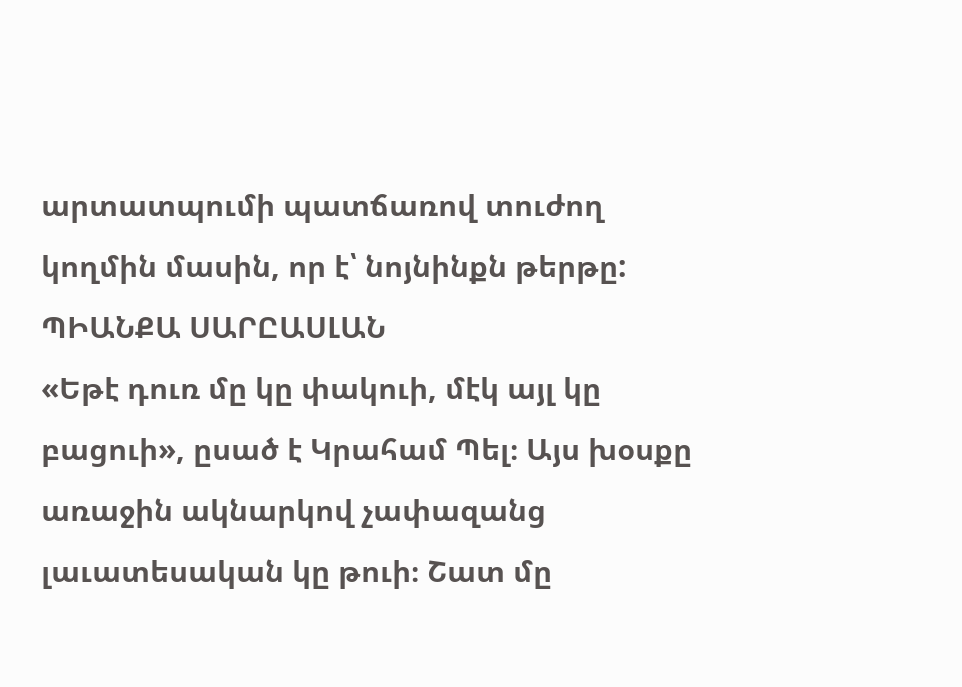արտատպումի պատճառով տուժող կողմին մասին, որ է՝ նոյնինքն թերթը:
ՊԻԱՆՔԱ ՍԱՐԸԱՍԼԱՆ
«Եթէ դուռ մը կը փակուի, մէկ այլ կը բացուի», ըսած է Կրահամ Պել։ Այս խօսքը առաջին ակնարկով չափազանց լաւատեսական կը թուի։ Շատ մը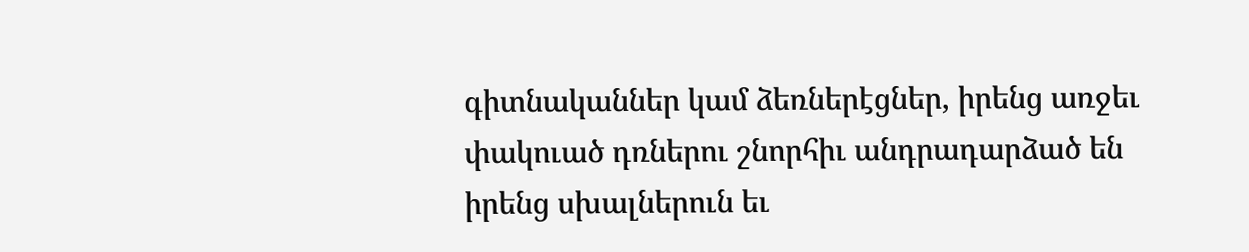գիտնականներ կամ ձեռներէցներ, իրենց առջեւ փակուած դռներու շնորհիւ անդրադարձած են իրենց սխալներուն եւ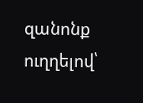զանոնք ուղղելով՝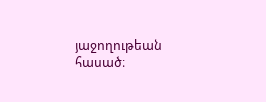յաջողութեան հասած։